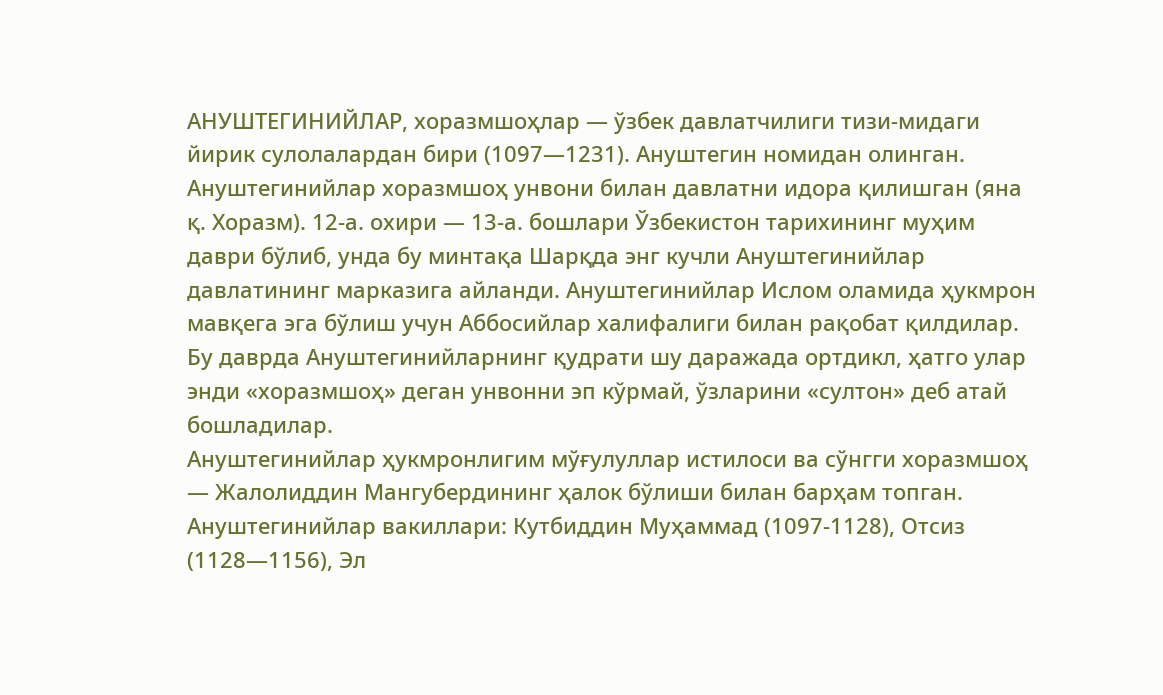АНУШТЕГИНИЙЛАР, хоразмшоҳлар — ўзбек давлатчилиги тизи-мидаги йирик сулолалардан бири (1097—1231). Ануштегин номидан олинган. Ануштегинийлар хоразмшоҳ унвони билан давлатни идора қилишган (яна қ. Хоразм). 12-а. охири — 13-а. бошлари Ўзбекистон тарихининг муҳим даври бўлиб, унда бу минтақа Шарқда энг кучли Ануштегинийлар давлатининг марказига айланди. Ануштегинийлар Ислом оламида ҳукмрон мавқега эга бўлиш учун Аббосийлар халифалиги билан рақобат қилдилар. Бу даврда Ануштегинийларнинг қудрати шу даражада ортдикл, ҳатго улар энди «хоразмшоҳ» деган унвонни эп кўрмай, ўзларини «султон» деб атай бошладилар.
Ануштегинийлар ҳукмронлигим мўғулуллар истилоси ва сўнгги хоразмшоҳ — Жалолиддин Мангубердининг ҳалок бўлиши билан барҳам топган.
Ануштегинийлар вакиллари: Кутбиддин Муҳаммад (1097-1128), Отсиз (1128—1156), Эл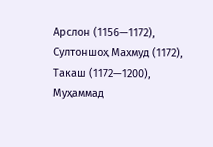Арслон (1156—1172), Султоншоҳ Махмуд (1172), Такаш (1172—1200), Муҳаммад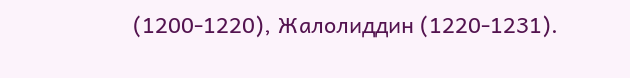(1200-1220), Жалолиддин (1220-1231).